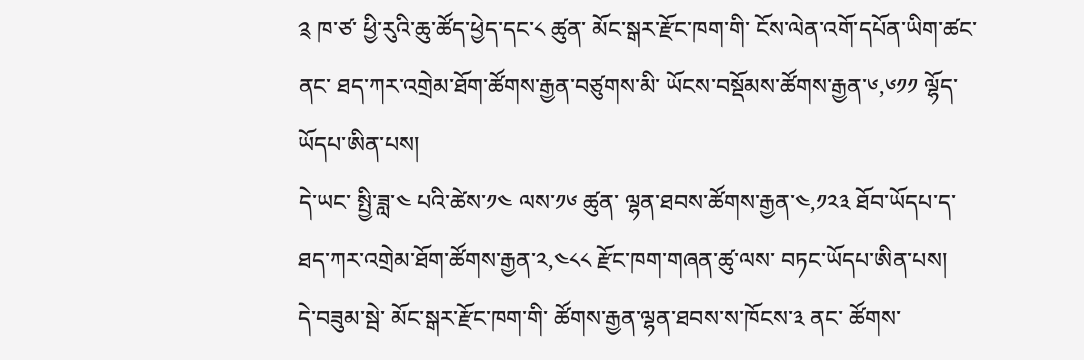༉ ཁ་ཙ་ ཕྱི་རུའི་ཆུ་ཚོད་ཕྱེད་དང་༨ ཚུན་ མོང་སྒར་རྫོང་ཁག་གི་ ངོས་ལེན་འགོ་དཔོན་ཡིག་ཚང་ནང་ ཐད་ཀར་འགྲེམ་ཐོག་ཚོགས་རྒྱན་བཙུགས་མི་ ཡོངས་བསྡོམས་ཚོགས་རྒྱན་༦,༦༡༡ ལྷོད་ཡོདཔ་ཨིན་པས།
དེ་ཡང་ སྤྱི་ཟླ་༤ པའི་ཚེས་༡༤ ལས་༡༦ ཚུན་ ལྷན་ཐབས་ཚོགས་རྒྱན་༤,༡༢༣ ཐོབ་ཡོདཔ་ད་ ཐད་ཀར་འགྲེམ་ཐོག་ཚོགས་རྒྱན་༢,༤༨༨ རྫོང་ཁག་གཞན་ཚུ་ལས་ བཏང་ཡོདཔ་ཨིན་པས།
དེ་བཟུམ་སྦེ་ མོང་སྒར་རྫོང་ཁག་གི་ ཚོགས་རྒྱན་ལྷན་ཐབས་ས་ཁོངས་༣ ནང་ ཚོགས་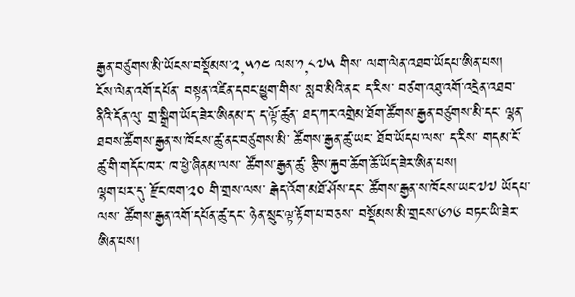རྒྱན་བཙུགས་མི་ཡོངས་བསྡོམས་༢,༥༡༤ ལས་༡,༨༧༥ གིས་ ལག་ལེན་འཐབ་ཡོདཔ་ཨིན་པས།
ངོས་ལེན་འགོ་དཔོན་ བསྟན་འཛིན་དབང་ཕྱུག་གིས་ སླབ་མིའི་ནང་ ད་རིས་ བཙག་འཐུ་འགོ་འདྲེན་འཐབ་ནིའི་དོན་ལུ་ གྲ་སྒྲིག་ཡོད་ཟེར་ཨིནམ་ད་ ད་ལྟོ་ཚུན་ ཐད་ཀར་འགྲེམ་ཐོག་ཚོགས་རྒྱན་བཙུགས་མི་དང་ ལྷན་ཐབས་ཚོགས་རྒྱན་ས་ཁོངས་ཚུ་ནང་བཙུགས་མི་ ཚོགས་རྒྱན་ཚུ་ཡང་ ཐོབ་ཡོདཔ་ལས་ ད་རིས་ གདམ་ངོ་ཚུ་གི་གདོང་ཁར་ ཁ་ཕྱེ་ཞིནམ་ལས་ ཚོགས་རྒྱན་ཚུ་ རྩིས་རྐྱབ་ཆོག་ཆོ་ཡོད་ཟེར་ཨིན་པས།
ལྷག་པར་དུ་ རྫོང་ཁག་༢༠ གི་གྲས་ལས་ རྒེད་འོག་མཐོ་ཤོས་དང་ ཚོགས་རྒྱན་ས་ཁོངས་ཡང་༧༧ ཡོདཔ་ལས་ ཚོགས་རྒྱན་འགོ་དཔོན་ཚུ་དང་ ཉེན་སྲུང་ལྟ་རྟོག་པ་བཅས་ བསྡོམས་མི་གྲངས་༦༡༦ བཏང་ཡི་ཟེར་ཨིན་པས།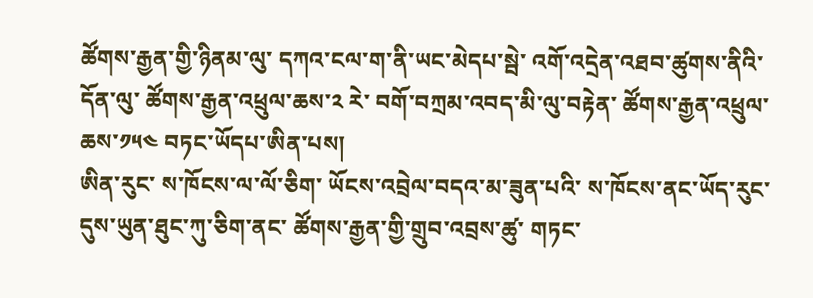ཚོགས་རྒྱན་གྱི་ཉིནམ་ལུ་ དཀའ་ངལ་ག་ནི་ཡང་མེདཔ་སྦེ་ འགོ་འདྲེན་འཐབ་ཚུགས་ནིའི་དོན་ལུ་ ཚོགས་རྒྱན་འཕྲུལ་ཆས་༢ རེ་ བགོ་བཀྲམ་འབད་མི་ལུ་བརྟེན་ ཚོགས་རྒྱན་འཕྲུལ་ཆས་༡༥༤ བཏང་ཡོདཔ་ཨིན་པས།
ཨིན་རུང་ ས་ཁོངས་ལ་ལོ་ཅིག་ ཡོངས་འབྲེལ་བདའ་མ་ཟུན་པའི་ ས་ཁོངས་ནང་ཡོད་རུང་ དུས་ཡུན་ཐུང་ཀུ་ཅིག་ནང་ ཚོགས་རྒྱན་གྱི་གྲུབ་འབྲས་ཚུ་ གཏང་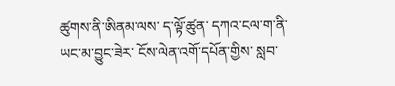ཚུགས་ནི་ཨིནམ་ལས་ ད་ལྟོ་ཚུན་ དཀའ་ངལ་ག་ནི་ཡང་མ་བྱུང་ཟེར་ ངོས་ལེན་འགོ་དཔོན་གྱིས་ སླབ་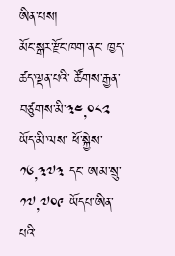ཨིན་པས།
མོང་སྒར་རྫོང་ཁག་ནང་ ཁྱད་ཚད་ལྡན་པའི་ ཚོགས་རྒྱན་བཙུགས་མི་༣༤,༠༨༢ ཡོད་མི་ལས་ ཕོ་སྐྱེས་༡༦,༣༧༣ དང་ ཨམ་སྲུ་༡༧,༧༠༩ ཡོདཔ་ཨིན་པའི་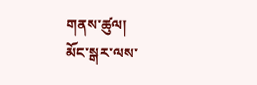གནས་ཚུལ།
མོང་སྒར་ལས་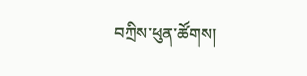བཀྲིས་ཕུན་ཚོགས།